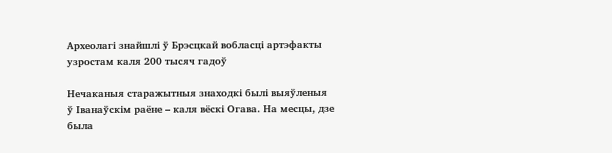Археолагі знайшлі ў Брэсцкай вобласці артэфакты узростам каля 200 тысяч гадоў

Нечаканыя старажытныя знаходкі былі выяўленыя ў Іванаўскім раёне – каля вёскі Огава. На месцы, дзе была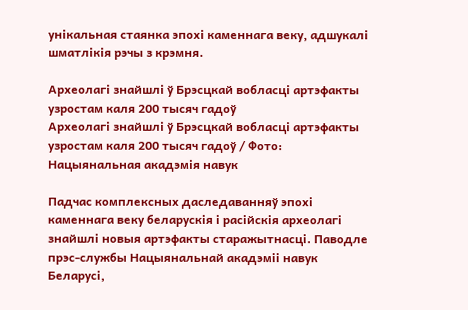унікальная стаянка эпохі каменнага веку, адшукалі шматлікія рэчы з крэмня.

Археолагі знайшлі ў Брэсцкай вобласці артэфакты узростам каля 200 тысяч гадоў
Археолагі знайшлі ў Брэсцкай вобласці артэфакты узростам каля 200 тысяч гадоў / Фото: Нацыянальная акадэмія навук

Падчас комплексных даследаванняў эпохі каменнага веку беларускія і расійскія археолагі знайшлі новыя артэфакты старажытнасці. Паводле прэс-службы Нацыянальнай акадэміі навук Беларусі,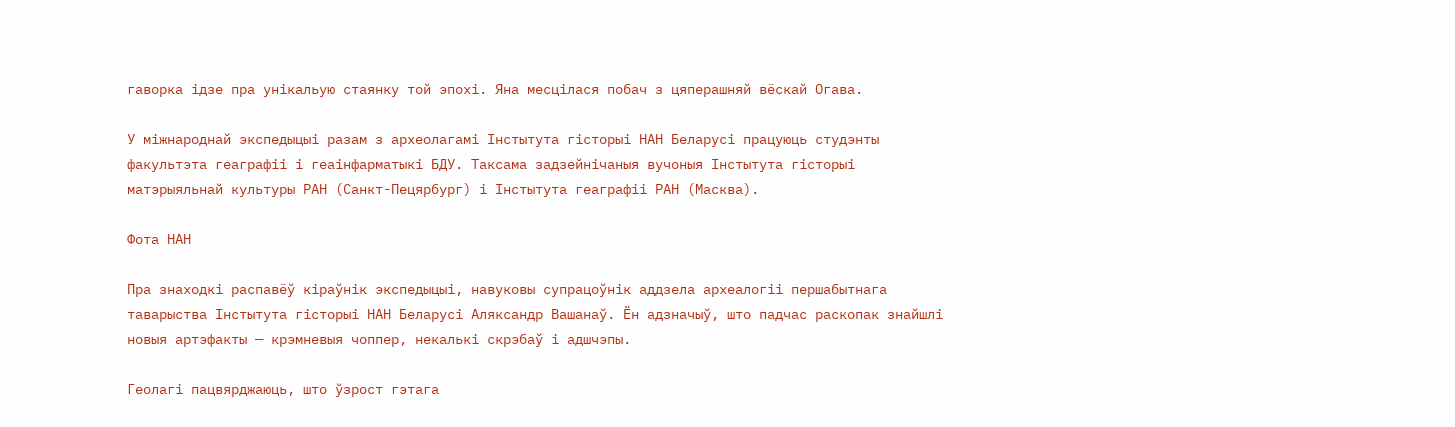гаворка ідзе пра унікальую стаянку той эпохі. Яна месцілася побач з цяперашняй вёскай Огава.

У міжнароднай экспедыцыі разам з археолагамі Інстытута гісторыі НАН Беларусі працуюць студэнты факультэта геаграфіі і геаінфарматыкі БДУ. Таксама задзейнічаныя вучоныя Інстытута гісторыі матэрыяльнай культуры РАН (Санкт-Пецярбург) і Інстытута геаграфіі РАН (Масква).

Фота НАН

Пра знаходкі распавёў кіраўнік экспедыцыі, навуковы супрацоўнік аддзела археалогіі першабытнага таварыства Інстытута гісторыі НАН Беларусі Аляксандр Вашанаў. Ён адзначыў, што падчас раскопак знайшлі новыя артэфакты — крэмневыя чоппер, некалькі скрэбаў і адшчэпы.

Геолагі пацвярджаюць, што ўзрост гэтага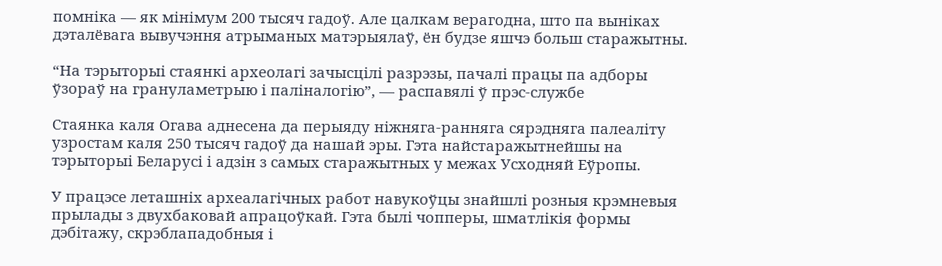помніка — як мінімум 200 тысяч гадоў. Але цалкам верагодна, што па выніках дэталёвага вывучэння атрыманых матэрыялаў, ён будзе яшчэ больш старажытны.

“На тэрыторыі стаянкі археолагі зачысцілі разрэзы, пачалі працы па адборы ўзораў на грануламетрыю і паліналогію”, — распавялі ў прэс-службе

Стаянка каля Огава аднесена да перыяду ніжняга-ранняга сярэдняга палеаліту узростам каля 250 тысяч гадоў да нашай эры. Гэта найстаражытнейшы на тэрыторыі Беларусі і адзін з самых старажытных у межах Усходняй Еўропы.

У працэсе леташніх археалагічных работ навукоўцы знайшлі розныя крэмневыя прылады з двухбаковай апрацоўкай. Гэта былі чопперы, шматлікія формы дэбітажу, скрэблападобныя і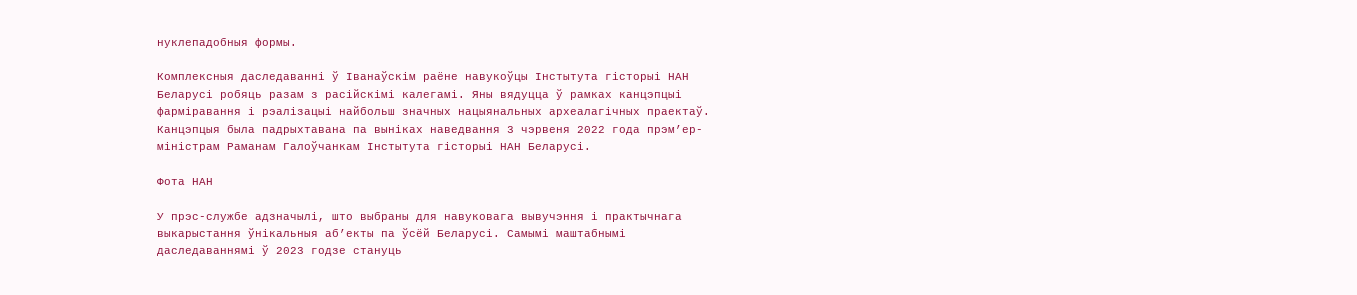нуклепадобныя формы.

Комплексныя даследаванні ў Іванаўскім раёне навукоўцы Інстытута гісторыі НАН Беларусі робяць разам з расійскімі калегамі. Яны вядуцца ў рамках канцэпцыі фарміравання і рэалізацыі найбольш значных нацыянальных археалагічных праектаў. Канцэпцыя была падрыхтавана па выніках наведвання 3 чэрвеня 2022 года прэм’ер-міністрам Раманам Галоўчанкам Інстытута гісторыі НАН Беларусі.

Фота НАН

У прэс-службе адзначылі, што выбраны для навуковага вывучэння і практычнага выкарыстання ўнікальныя аб’екты па ўсёй Беларусі. Самымі маштабнымі даследаваннямі ў 2023 годзе стануць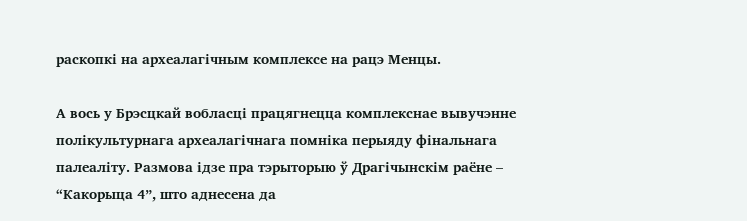раскопкі на археалагічным комплексе на рацэ Менцы.

А вось у Брэсцкай вобласці працягнецца комплекснае вывучэнне полікультурнага археалагічнага помніка перыяду фінальнага палеаліту. Размова ідзе пра тэрыторыю ў Драгічынскім раёне – “Какорыца 4”, што аднесена да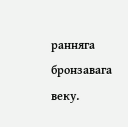ранняга бронзавага веку.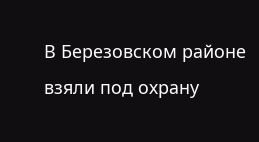В Березовском районе взяли под охрану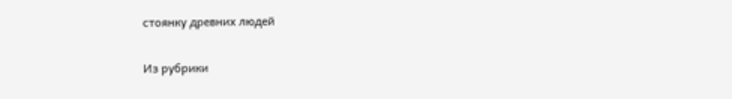стоянку древних людей

Из рубрики